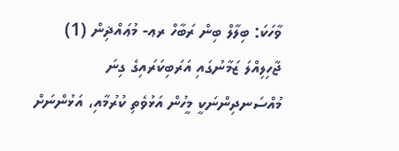ވާހަކަ: ބިލާލް ބިން ރަބާހް ރޢ- މުޢައްޛިން (1)
ޖާހިލިއްލަ ޒަމާނުގައި އަރަބިކަރައިގެ ގިނަ މުއްސަނދިންނަކީ މީހުން އަޅުވެތި ކުރުމާއި، އަޅުންނަށް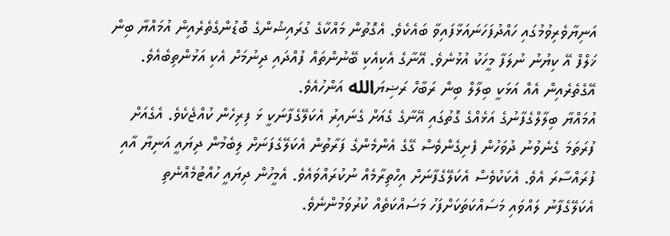އަނިޔާވެރިވުމުގައި ހައްދުފަހަނައަޅާފައިވާ ބައެކެވެ. އެގޮތުން މައްކާގެ ގުރައިޝުންގެ ބޮޑުންގެތެރެއިން އުމައްޔާ ބިން ޚަލްފް އޭ ކިޔުނު ނުލަފާ މީހަކު އުޅުނެވެ. އޭނާގެ އެކިއެކި ބޭނުންތައް ފުއްދައި ދިނުމަށް އެކި އަޅުންތިބެއެވެ. އޭގެތެރެއިން އެއް އަޅަކީ ބިލާލް ބިން ރަބާހް ރަޟިޔަالله އަންހުއެވެ.
އުމައްޔާ ބިލާލްގެފާނުގެ އަޅެއްގެ ގޮތުގައި އޭނާގެ ގެއަށް ގެނައިރު އެކަލޭގެފާނަކީ ޅަ ފިރިހެން ކުއްޖެކެވެ. އެގެއަށް ފުރަތަމަ ގެނެވުނު ދުވަހުން ފެށިގެންވެސް ގޭގެ އެންމެންގެ ފަރާތުން އެކަލޭގެފަނަށް ލިބެމުން ދިޔައީ އަނިޔާ އާއި ފުރައްސާރަ އެވެ. އެކަކުވެސް އެކަލޭގެފާނަށް އިހްތިރާމެއް ނުކުރައްވައެވެ. އެމީހުން ދިޔައީ ހުއްޓުމެއްނެތި އެކަލޭގެފާނު ލައްވައި މަސައްކަތަކަށްފަހު މަސައްކަތެއް ކުރުވަމުންނެވެ.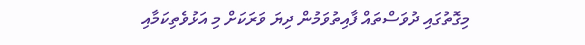މިގޮތުގައި ދުވަސްތައް ފާއިތުވަމުން ދިޔަ ވަރަކަށް މި އަޅުވެތިކަމާއި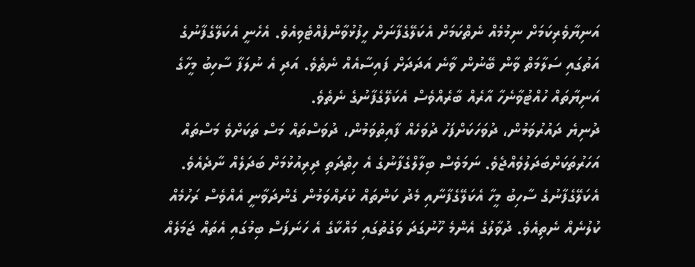އަނިޔާވެރިކަމަށް ނިމުމެއް ނެތްކަމަށް އެކަލޭގެފާނަށް ހީފުޅުވާންފެއްޓެވިއެވެ. އެހެނީ އެކަލޭގެފާނުގެ އަތުގައި ސަލާމަތް ވާން ބޭނުން ވާނެ އަދަދަށް ފައިސާއެއް ނެތެވެ. އަދި އެ ނުލަފާ ސާހިބު މީހާގެ އަނިޔާތައް ހުއްޓުވާނެހާ އާރެއް ބާރެއްވެސް އެކަލޭގެފާނުގެ ނެތެވެ.
ދުނިޔެ ދައުރުވަމުން، ދުވަހަކަށްފަހު ދުވަހެއް ފާއިތުވަމުން، ދުވަސްތައް މަސް ތަކަށްވެ މަސްތައް އަހަރުތަކަށްބަދަލުވެއްޖެވެ. ނަމަވެސް ބިލާލްގެފާނުގެ އެ ހިތްދަތި ދިރިއުޅުމަށް ބަދަލެއް ނާދެއެވެ. އެކަލޭގެފާނުގެ ސާހިބު މީހާ އެކަލޭގެފާނާއި މެދު ކަންތައް ކުރައްވަމުން ގެންދަވާނީ އެއްވެސް ރަހުމެއް ކުލުނެއް ނެތިއެވެ. ދުވާލުގެ އެންމެ ހޫނުގަދަ ވަގުތުގައި މައްކާގެ އެ ހަނަފަސް ބިމުގައި އެތައް ޖަމަލެއް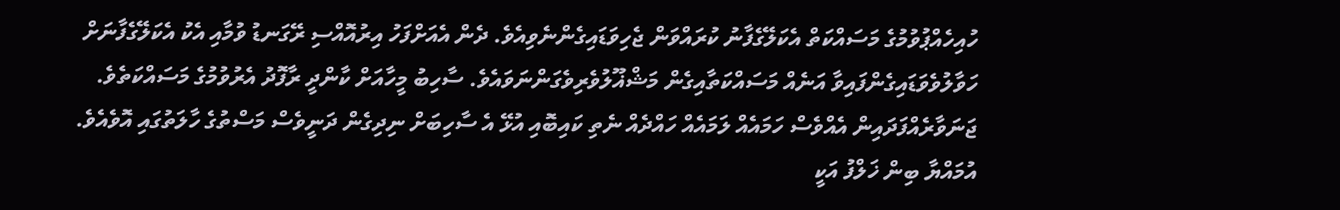ހުއިހެއްޕުވުމުގެ މަސައްކަތް އެކަލޭގެފާނު ކުރައްވަން ޖެހިވަޑައިގެންނެވިއެވެ. ދެން އެއަށްފަހު އިރުއޮއްސި ރޭގަނޑު ވުމާއި އެކު އެކަލޭގެފާނަށް ހަވާލުވެވަޑައިގެންފައިވާ އަނެއް މަސައްކަތާއިގެން މަޝްޣޫލުވެރިވެގަންނަވައެވެ. ސާހިބު މީހާއަށް ކާންދީ ރާފޮދު އެރުވުމުގެ މަސައްކަތެވެ. ޖަނަވާރެއްފަދައިން އެއްވެސް ހަމައެއް ލަމައެއް ހައްދެއް ނެތި ކައިބޮއި އުޅޭ އެ ސާހިބަށް ނިދިގެން ދަނީވެސް މަސްތުގެ ހާލަތުގައި އޮވެއެވެ.
އުމައްޔާ ބިން ޚަލްފު އަކީ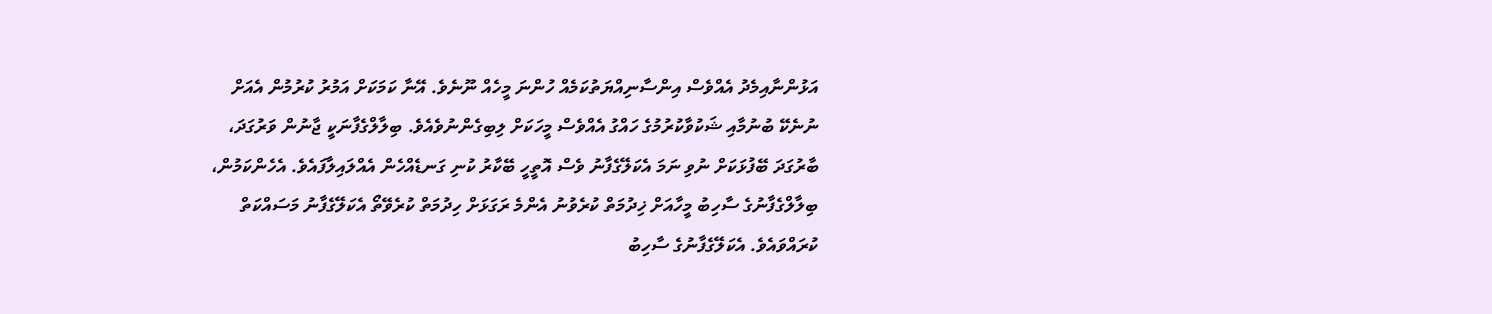އަޅުންނާއިމެދު އެއްވެސް އިންސާނިއްޔަތުކަމެއް ހުންނަ މީހެއް ނޫނެވެ. އޭނާ ކަމަކަށް އަމުރު ކުރުމުން އެއަށް ނުނެކޭ ބުނުމާއި ޝަކުވާކުރުމުގެ ހައްގު އެއްވެސް މީހަކަށް ލިބިގެންނުވެއެވެ. ބިލާލްގެފާނަކީ ޖާނުން ވަރުގަދަ، ބާރުގަދަ ބޭފުޅަކަށް ނުވި ނަމަ އެކަލޭގެފާނު ވެސް އޮތީހީ ބޭކާރު ކުނި ގަނޑެއްހެން އެއްލައިލާފައެވެ. އެހެންކަމުން، ބިލާލްގެފާނުގެ ސާހިބު މީހާއަށް ޚިދުމަތް ކުރެވުނު އެންމެ ރަގަޅަށް ހިދުމަތް ކުރެވޭތޯ އެކަލޭގެފާނު މަސައްކަތް ކުރައްވައެވެ. އެކަލޭގެފާނުގެ ސާހިބު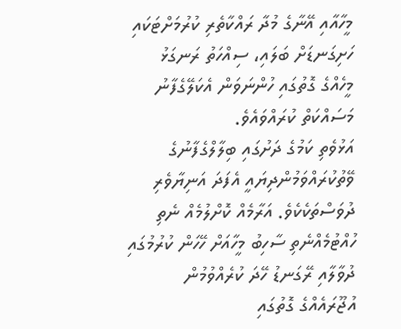މީހާއާއި އޭނާގެ މުދާ ރައްކާތެރި ކުރުމަށްޓަކައި ހަށިގަނޑަށް ބަލައި، ސިއްހަތު ރަނގަޅު މީހެއްގެ ގޮތުގައި ހުންނަވަން އެކަލޭގެފާނު މަސައްކަތް ކުރައްވައެވެ.
އަޅުވެތި ކަމުގެ ދަށުގައި ބިލާލްގެފާނުގެ ވޭތުކުރައްވަމުންދިޔައީ އެފަދަ އަނިޔާވެރި ދުވަސްތަކެކެވެ. އަރާމެއް ކޮށްލުމެއް ނެތި ހުއްޓުމެއްނެތި ސާހިބު މީހާއަށް ހޭހަން ކުރުމުގައި ދުވާލާއި ރޭގަނޑު ހޭދަ ކުރެއްވުމުން އުޖޫރައެއްގެ ގޮތުގައި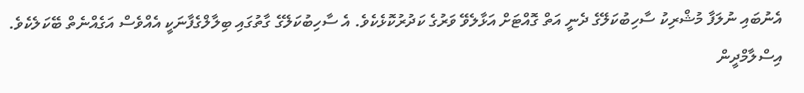އެނުބައި ނުލަފާ މުޝްރިކު ސާހިބުކަލޭގެ ދެނީ އަތް ގޮއްޓަށް އަޅާލެވޭ ވަރުގެ ކަދުރުކޮޅެކެވެ. އެ ސާހިބުކަލޭގެ ގާތުގައި ބިލާލްގެފާނަކީ އެއްވެސް އަގެއްނެތް ބޭކަލެކެވެ.
އިސްލާމްދީން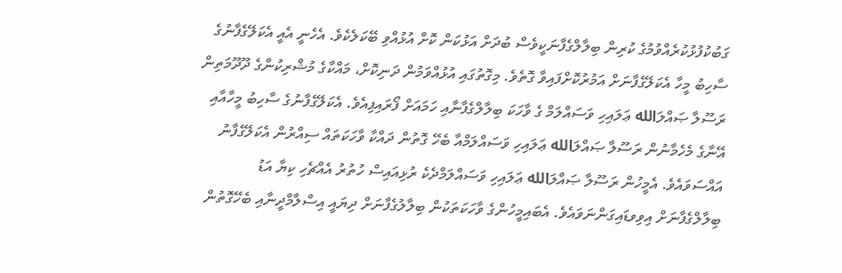ގަބުކުފުޅުކުރެއްވުމުގެ ކުރިން ބިލާލްގެފާނަކީވެސް ބުދަށް އަޅުކަން ކޮށް އުޅުއްވި ބޭކަލެކެވެ. އެހެނީ އެއީ އެކަލޭގެފާނުގެ ސާހިބު މީހާ އެކަލޭގެފާނަށް އަމުރުކޮށްފައިވާ ގޮތެވެ. މިގޮތުގައި އުޅުއްވަމުން ދަނިކޮށް، މައްކާގެ މުޝްރިކުންގެ ދޫދޫމަތިން ރަސޫލާ ޞައްލަالله ޢަލައިހި ވަސައްލަމް ގެ ވާހަކަ ބިލާލްގެފާނާއި ހަމައަށް ފޯރައިފިއެވެ. އެކަލޭގެފާނުގެ ސާހިބު މީހާއާއި އޭނާގެ މެހެމާނުން ރަސޫލާ ޞައްލަالله ޢަލައިހި ވަސައްލަމްއާ ބެހޭ ގޮތުން ދައްކާ ވާހަކަތައް ސިއްރުން އެކަލޭގެފާނު އައްސަވައެވެ. އެމީހުން ރަސޫލާ ޞައްލަالله ޢަލައިހި ވަސައްލަމްދެކެ ރުޅިއައިސް ހުތުރު އެއްޗެހި ކިޔާ އަޑު ބިލާލްގެފާނަށް އިވިވޑައިގަންނަވައެވެ. އެބައިމީހުންގެ ވާހަކަތަކުން ބިލާލުގެފާނަށް ދިޔައީ އިސްލާމްދީނާއި ބެހޭގޮތުން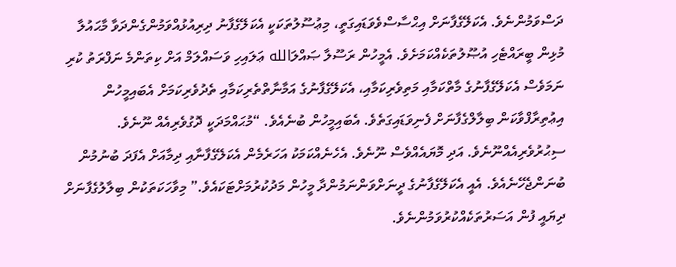ދަސްވަމުންނެވެ. އެކަލޭގެފާނަށް އިޙްސާސްވެވަޑައިގަތީ، މިޢުސޫލުތަކަކީ އެކަލޭގެފާނު ދިރިއުޅުއްވަމުންގެންދަވާ މާޙައުލާ މުޅިން ބީރައްޓެހި އުޞޫލުތަކެއްކަމަށެވެ. އެމީހުން ރަސޫލާ ޞައްލަالله ޢަލައިހި ވަސައްލަމް އަށް ކިތަންމެ ނަފްރަތު ކުރި ނަމަވެސް އެކަލޭގެފާނުގެ މާތްކަމާއި މަތިވެރިކަމާއި، އެކަލޭގެފާނުގެ އަމާނާތްތެރިކަމާއި ތެދުވެރިކަމަށް އެބައިމީހުން އިޢުތިރާފްވާކަން ބިލާލްގެފާނަށް ފެނިވަޑައިގަތެވެ. އެބައިމީހުން ބުނެއެވެ. “މުޙައްމަދަކީ ދޮގުވެރިއެއް ނޫނެވެ. ސިޙުރުވެރިއެއްނޫނެވެ. އަދި މޮޔައެއްވެސް ނޫނެވެ. އެހެނެއްކަމަކު އަހަރެމެން އެކަލޭގެފާނާއި ދިމާއަށް އެފަދަ ބުނުމުން ބުނަންޖެހޭނެއެވެ. އެއީ އެކަލޭގެފާނުގެ ދީނަށްވަންނަމުންދާ މީހުން މަދުކުރުމަށްޓަކައެވެ.” މިވާހަކަތަކުން ބިލާލުގެފާނަށް ދިޔައީ ފުން އަސަރުތަކެއްކުރުވަމުންނެވެ.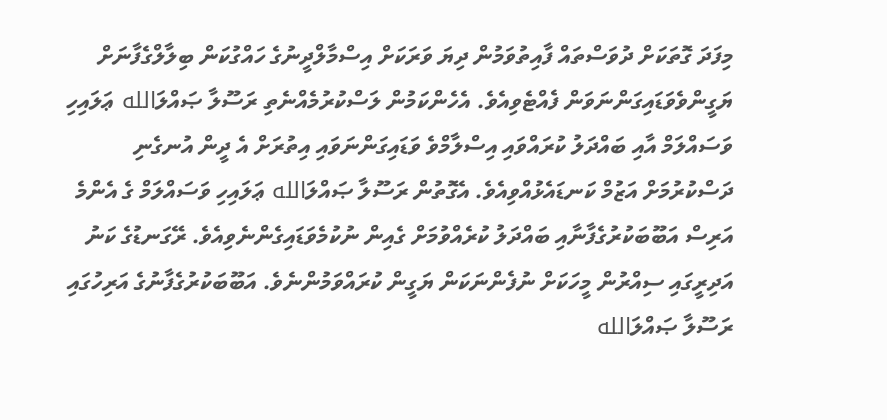މިފަދަ ގޮތަކަށް ދުވަސްތައް ފާއިތުވަމުން ދިޔަ ވަރަކަށް އިސްމާލްދީނުގެ ހައްގުކަން ބިލާލްގެފާނަށް ޔަގީންވެވަޑައިގަންނަވަން ފެއްޓެވިއެވެ. އެހެންކަމުން ލަސްކުރުމެއްނެތި ރަސޫލާ ޞައްލަالله ޢަލައިހި ވަސައްލަމް އާއި ބައްދަލު ކުރައްވައި އިސްލާމްވެ ވަޑައިގަންނަވައި އިތުރަށް އެ ދީން އުނގެނި ދަސްކުރުމަށް އަޒުމް ކަނޑައެޅުއްވިއެވެ. އެގޮތުން ރަސޫލާ ޞައްލަالله ޢަލައިހި ވަސައްލަމް ގެ އެންމެ އަރިސް އަބޫބަކުރުގެފާނާއި ބައްދަލު ކުރެއްވުމަށް ގެއިން ނުކުމެވަޑައިގެންނެވިއެވެ. ރޭގަނޑުގެ ކަނު އަދިރީގައި ސިއްރުން މީހަކަށް ނުފެންނަކަން ޔަގީން ކުރައްވަމުންނެވެ. އަބޫބަކުރުގެފާނުގެ އަރިހުގައި ރަސޫލާ ޞައްލަالله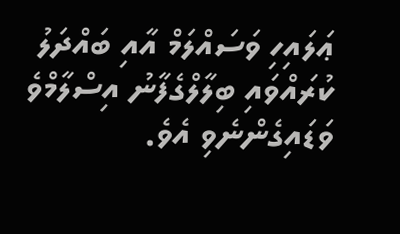ޢަލައިހި ވަސައްލަމް އާއި ބައްދަލު ކުރައްވައި ބިލާލްގެފާނު އިސްލާމްވެ ވަޑައިގެންނެވި އެވެ.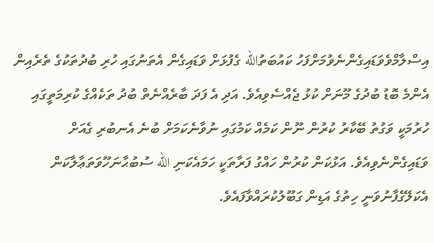އިސްލާމްވެވަޑައިގެންނެވުމަށްފަހު ކައުބަތުالله ގެފުޅަށް ވަޑައިގެން އެތަނުގައި ހުރި ބުދުތަކުގެ ތެރެއިން އެންމެ ބޮޑު ބުދުގެ މޫނަށް ކުޅު ޖެއްސެވިއެވެ. އަދި އެ ފަދަ ބާރެއްނެތް ބުދު ތަކެއްގެ ކުރިމަތީގައި ހުރުމަކީ ވަގުތު ބޭކާރު ކުރުން ނޫން ކަމެއް ކަމުގައި ނުވާނެކަމަށް ބުނެ އެނބުރި ގެއަށް ވަޑައިގެންނެވިއެވެ. އަޅުކަން ކުރުން ހައްގު ފަރާތަކީ ހަމައެކަނި الله ސުބުޙާނަހޫވަތަޢާލާކަން އެކަލޭގެފާނުވަނީ ހިތުގެ އަޑިން ގަބޫލުކުރައްވާފައެވެ.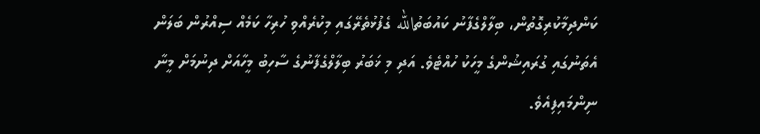ކަންދިމާކުރިގޮތުން، ބިލާލްގެފާނު ކައުބަތުالله ގެފުޅުތެރޭގައި މިކުރެއްވި ހުރިހާ ކަމެއް ސިއްރުން ބަލަން އެތަނުގައި ގުރައިޝުންގެ މީހަކު ހުއްޓެވެ. އަދި މި ޚަބަރު ބިލާލްގެފާނުގެ ސާހިބު މީހާއަށް ދިނުމަށް މީނާ ނިންމައިފިއެވެ.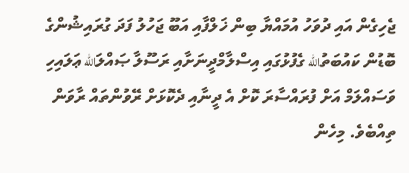ޖެހިގެން އައި ދުވަހު އުމައްޔާ ބިން ޚަލްފާއި އަބޫ ޖަހުލު ފަދަ ގުރައިޝުންގެ ބޮޑުން ކައުބަތުالله ގެފުޅުގައި އިސްލާމްދީނަށާއި ރަސޫލާ ޞައްލަالله ޢަލައިހި ވަސައްލަމް އަށް ފުރައްސާރަ ކޮށް އެ ދީނާއި ދެކޮޅަށް ރޭވުންތައް ރާވަން ތިއްބެވެ. މިހެން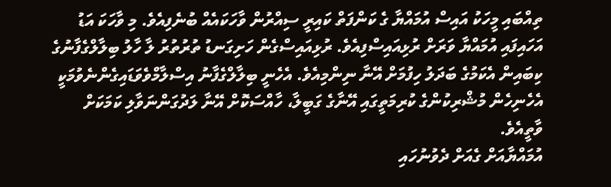ތިއްބައި މީހަކު އައިސް އުމައްޔާ ގެ ކަންފަތް ކައިރީ ސިއްރުން ވާހަކައެއް ބުނެފިއެވެ. މި ވާހަކަ އަޑު އަހައިފައި އުމައްޔާ ވަރަށް ރުޅިއައިސްފިއެވެ. ރުޅިއައިސްގެން ހަށިގަނޑު ތުރުތުރު ލާ ހާލު ބިލާލްގެފާނުގެ ކިބައިން އެކަމުގެ ބަދަލު ހިފުމަށް އޭނާ ނިންމިއެވެ. އެހެނީ ބިލާލްގެފާނު އިސްލާމްވެވަޑައިގެންނެވުމަކީ އެހެނިހެން މުޝްރިކުންގެ ކުރިމަތީގައި އޭނާގެ ގަބީލާ، ހާއްސަކޮށް އޭނާ ލަދުގަންނަވާލި ކަމަކަށް ވާތީއެވެ.
އުމައްޔާއަށް ގެއަށް ދެވުނުހައި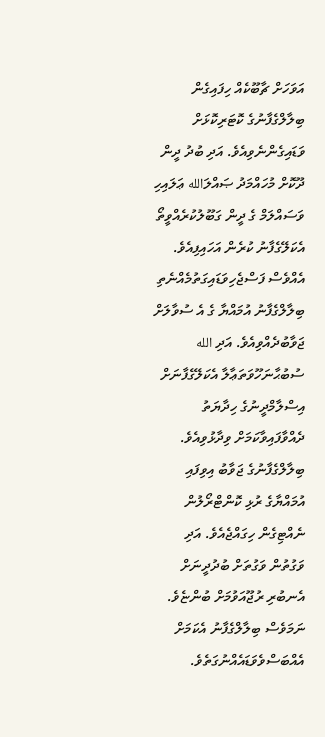އަވަހަށް ޗާބޫކެއް ހިފައިގެން ބިލާލްގެފާނުގެ ކޮޓަރިކޮޅަށް ވަޑައިގެންނެވިއެވެ. އަދި ބުދު ދީން ދޫކޮށް މުހައްމަދު ޞައްލަالله ޢަލައިހި ވަސައްލަމް ގެ ދީން ގަބޫލުކުރެއްވީތޯ އެކަލޭގެފާނު ކުރެން އަހައިފިއެވެ. އެއްވެސް ފަސްޖެހިވަޑައިގަތުމެއްނެތި ބިލާލްގެފާނު އުމައްޔާ ގެ އެ ސުވާލަށް ޖަވާބުދެއްވިއެވެ. އަދި الله ސުބުޙާނަހޫވަތަޢާލާ އެކަލޭގެފާނަށް އިސްލާމްދީނުގެ ހިދާޔަތު ދެއްވާފައިވާކަމަށް ވިދާޅުވިއެވެ.
ބިލާލްގެފާނުގެ ޖަވާބު އިވިފައި އުމައްޔާގެ ރުޅި ކޮންޓްރޯލުން ނެއްޓިގެން ހިގައްޖެއެވެ. އަދި ވަގުތުން ވަގުތަށް ބުދުދީނަށް އެނބުރި ރުޖޫއަވުމަށް ބުންޏެވެ. ނަމަވެސް ބިލާލްގެފާނު އެކަމަށް އެއްބަސްވެވަޑައެއްނުގަތެވެ.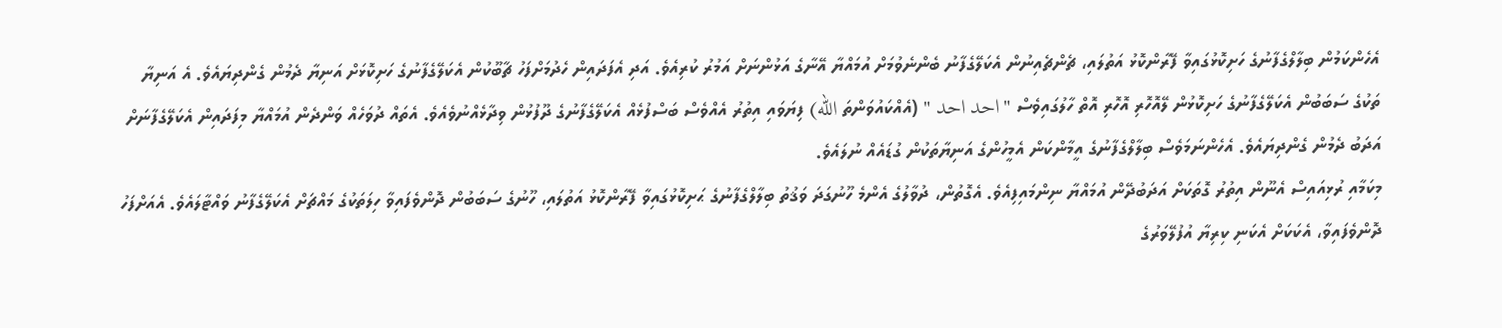އެހެންކަމުން ބިލާލްގެފާނުގެ ހަށިކޮޅުގައިވާ ފޭރާންކޮޅު އަތުލައި، ޗެންޗެއިނުން އެކަލޭގެފާނު ބެންނެވުމަށް އުމައްޔާ އޭނާގެ އަޅުންނަށް އަމުރު ކުރިއެވެ. އަދި އެފަދައިން ހެދުމަށްފަހު ޗާބޫކުން އެކަލޭގެފާނުގެ ހަށިކޮޅަށް އަނިޔާ ދެމުން ގެންދިޔައެވެ. އެ އަނިޔާ ތަކުގެ ސަބަބުން އެކަލޭގެފާނުގެ ހަށިކޮޅުން ލޭއޮހޮރި އޮހޮރި އޮތް ހާލުގައިވެސް "احد احد " (އެއްކައުވަންތަ الله) ފިޔަވައި އިތުރު އެއްވެސް ބަސްފުޅެއް އެކަލޭގެފާނުގެ ދޫފުޅުން ވިދާޅެއްނުވެއެވެ. އެތައް ދުވަހެއް ވަންދެން އުމައްޔާ މިފަދައިން އެކަލޭގެފާނަށް އަދަބު ދެމުން ގެންދިޔައެވެ. އެހެންނަމަވެސް ބިލާލްގެފާނުގެ އީމާންކަން އެމީހުންގެ އަނިޔާތަކުން ގުޑައެއް ނުލައެވެ.
މިކަމާއި ރުޅިއައިސް އެނޫން އިތުރު ގޮތަކަށް އަދަބުދޭން އުމައްޔާ ނިންމައިފިއެވެ. އެގޮތުން، ދުވާލުގެ އެންމެ ހޫނުގަދަ ވަޤުތު ބިލާލްގެފާނުގެ ޙަށިކޮޅުގައިވާ ފޭރާންކޮޅު އަތުލައި، ހޫނުގެ ސަބަބުން ދޮންވެފައިވާ ހިލަތަކުގެ މައްޗަށް އެކަލޭގެފާނު ވައްޓާލައެވެ. އެއަށްފަހު ދޮންވެފައިވާ، އެކަކަށް އެކަނި ކިރިޔާ އުފުލޭވަރުގެ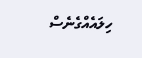ހިލައެއްގެނެސް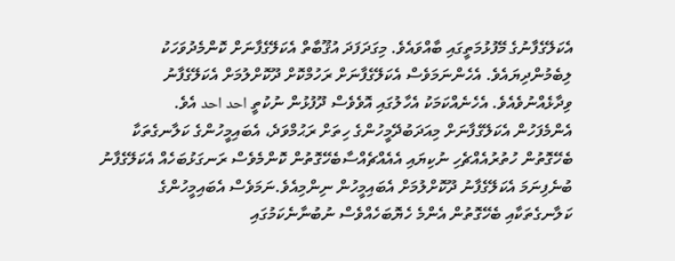އެކަލޭގެފާނުގެ މޭފުޅުމަތީގައި ބާއްވައެވެ. މިގަދަފަދަ އުޤޫބާތް އެކަލޭގެފާނަށް ކޮންމެދުވަހަކު ލިބެމުންދިޔައެވެ. އެހެންނަމަވެސް އެކަލޭގެފާނަށް ރަހުމްކޮށް ދޫކޮށްލުމަށް އެކަލޭގެފާނު ވިދާޅެއްނުވެއެވެ. އެހެނެއްކަމަކު އެހާލުގައި އޮވެވެސް ދޫފުޅުން ނުކުތީ احد احد އެވެ.
އެންމެފަހުން އެކަލޭގެފާނަށް މިއަދަބުދޭމީހުންގެ ހިތަށް ރަޙުމްވަދެ، އެބައިމީހުންގެ ކަލާނގެތަކާ ބެހޭގޮތުން ހުތުރުއެއްޗެހި ނުކިޔައި އެއެއްޗެއްސާބެހޭގޮތުން ކޮންމެވެސް ރަނގަޅުބަހެއް އެކަލޭގެފާނު ބުނެފިނަމަ އެކަލޭގެފާނު ދޫކޮށްލުމަށް އެބައިމީހުން ނިންމިއެވެ.ނަމަވެސް އެބައިމީހުންގެ ކަލާނގެތަކާއި ބެހޭގޮތުން އެންމެ ހެޔޮބަހެއްވެސް ނުބުނާނެކަމުގައި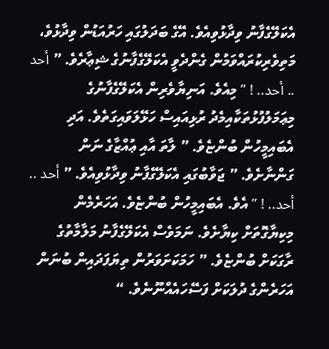އެކަލޭގެފާނު ވިދާޅުވިއެވެ. އޭގެ ބަދަލުގައި ހަރުއަޑުން ވިދާޅުވެ، މަތިވެރިކުރައްވަމުން ގެންދެވީ އެކަލޭގެފާނުގެ ޝިޢާރެވެ. ” أحد .. أحد.. ! ” މިއެވެ. އަނިޔާވެރިން އެކަލޭގެފާނުގެ މިޢަމަލުފުޅުތަކާއިމެދު ރުޅިއައިސް ހަޅޭލަވައިގަތެވެ. އަދި އެބައިމީހުން ބުންޏެވެ. ” ލާތަ އާއި ޢުއްޒާގެ ނަން ގަންނާށެވެ. ” ޖަވާބުގައި އެކަލޭގެފާނު ވިދާޅުވިއެވެ. ” أحد .. أحد.. ! ” އެވެ. އެބައިމީހުން ބުންޏެވެ. އަހަރެމެން މިކިޔާގޮތަށް ކިޔާށެވެ. ނަމަވެސް އެކަލޭގެފާނު މަލާމާތުގެ ރާގަކަށް ބުންޏެވެ. ” ހަމަކަށަވަރުން ތިޔަފަދައިން ބުނަން އަހަރެންގެ ދުލަކަށް ފަސޭހައެއްނޫނެވެ. “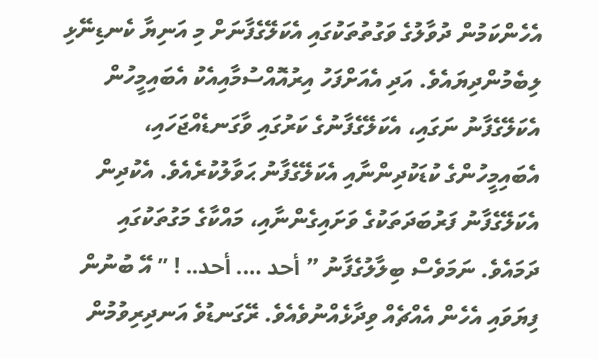އެހެންކަމުން ދުވާލުގެ ވަގުތުތަކުގައި އެކަލޭގެފާނަށް މި އަނިޔާ ކެނޑިނޭޅި ލިބެމުންދިޔައެވެ. އަދި އެއަށްފަހު އިރުއޮއްސުމާއިއެކު އެބައިމީހުން އެކަލޭގެފާނު ނަގައި، އެކަލޭގެފާނުގެ ކަރުގައި ވާގަނޑެއްޖަހައި، އެބައިމީހުންގެ ކުޑަކުދިންނާއި އެކަލޭގެފާނު ޙަވާލުކުރެއެވެ. އެކުދިން އެކަލޭގެފާނު ފަރުބަދަތަކުގެ ވަށައިގެންނާއި، މައްކާގެ މަގުތަކުގައި ދަމައެވެ. ނަމަވެސް ބިލާލުގެފާނު ” أحد …. أحد.. ! ” އޭ ބުނުން ފިޔަވައި އެހެން އެއްޗެއް ވިދާޅެއްނުވެއެވެ. ރޭގަނޑުވެ އަނދިރިވުމުން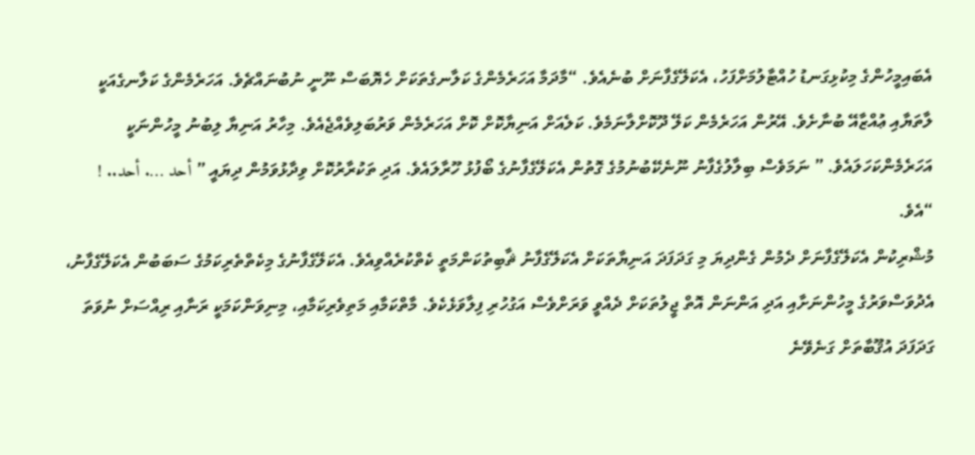އެބައިމީހުންގެ މިކުޅިގަނޑު ހުއްޓާލުމަށްފަހު، އެކަލޭގެފާނަށް ބުނެއެވެ. “މާދަމާ އަހަރެމެންގެ ކަލާނގެތަކަށް ހެޔޮބަސް ނޫނީ ނުބުނައްޗެވެ. އަހަރެމެންގެ ކަލާނގެއަކީ ލާތަޔާއި ޢުއްޒާއޭ ބުނާށެވެ. އޭރުން އަހަރެމެން ކަލޭ ދޫކޮށްލާނަމެވެ. ކަލެއަށް އަނިޔާކޮށް ކޮށް އަހަރެމެން ވަރުބަލިވެއްޖެއެވެ. މިހާރު އަނިޔާ ލިބުނު މީހުންނަކީ އަހަރެމެންކަހަލައެވެ. ” ނަމަވެސް ބިލާލުގެފާނު ނޫނެކޭބުނުމުގެ ގޮތުން އެކަލޭގެފާނުގެ ބޯފުޅު ހޫރާލައެވެ. އަދި ތަކުރާރުކޮށް ވިދާޅުވަމުން ދިޔައީ ” أحد …. أحد.. ! “އެވެ.
މުޝްރިކުން އެކަލޭގެފާނަށް ދެމުން ގެންދިޔަ މި ގަދަފަދަ އަނިޔާތަކަށް އެކަލޭގެފާނު ޘާބިތުކަންމަތީ ކެތްކުރެއްވިއެވެ. އެކަލޭގެފާނުގެ މިކެތްތެރިކަމުގެ ސަބަބުން އެކަލޭގެފާނު، އެދުވަސްވަރުގެ މީހުންނަށާއި އަދި އަންނަން އޮތް ޖީލުތަކަށް ދެއްވީ ވަރަށްވެސް އަގުހުރި ފިލާވަޅެކެވެ. މާތްކަމާއި މަތިވެރިކަމާއި، މިނިވަންކަމަކީ ރަނާއި ރިއްސަށް ނުވަތަ ގަދަފަދަ އުޤޫބާތަށް ގަނެވޭނެ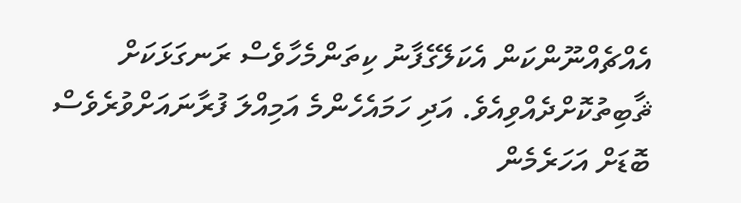އެއްޗެއްނޫންކަން އެކަލޭގެފާނު ކިތަންމެހާވެސް ރަނގަޅަކަށް ޘާބިތުކޮށްދެއްވިއެވެ. އަދި ހަމައެހެންމެ އަމިއްލަ ފުރާނައަށްވުރެވެސް ބޮޑަށް އަހަރެމެން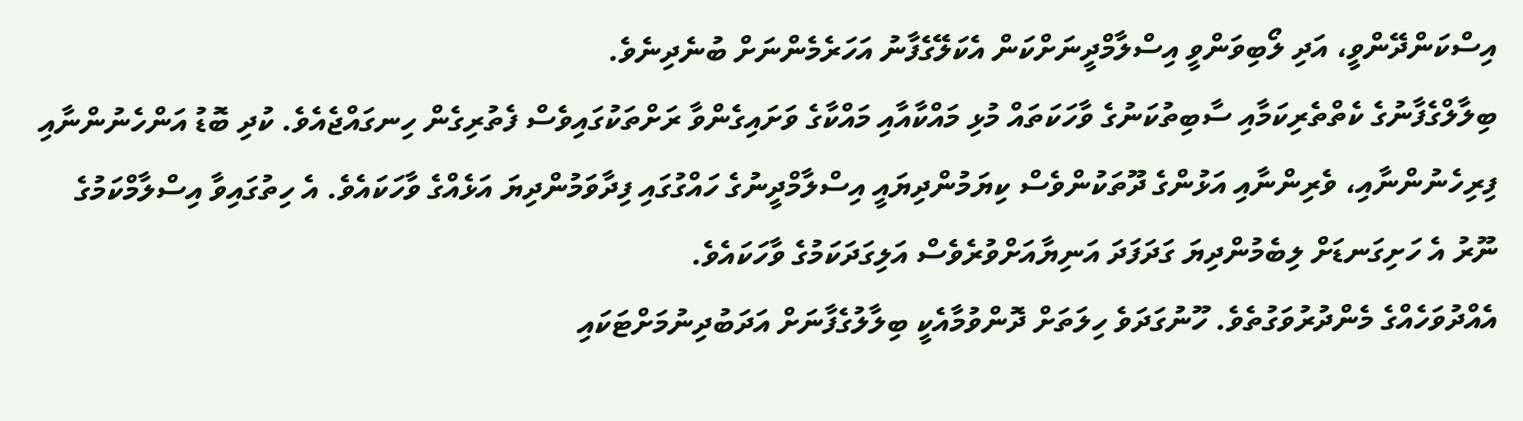އިސްކަންދޭންވީ، އަދި ލޯބިވަންވީ އިސްލާމްދީނަށްކަން އެކަލޭގެފާނު އަހަރެމެންނަށް ބުނެދިނެވެ.
ބިލާލްގެފާނުގެ ކެތްތެރިކަމާއި ސާބިތުކަނުގެ ވާހަކަތައް މުޅި މައްކާއާއި މައްކާގެ ވަށައިގެންވާ ރަށްތަކުގައިވެސް ފެތުރިގެން ހިނގައްޖެއެވެ. ކުދި ބޮޑު އަންހެނުންނާއި ފިރިހެނުންނާއި، ވެރިންނާއި އަޅުންގެ ދޫތަކުންވެސް ކިޔަމުންދިޔައީ އިސްލާމްދީނުގެ ހައްގުގައި ފިދާވަމުންދިޔަ އަޅެއްގެ ވާހަކައެވެ. އެ ހިތުގައިވާ އިސްލާމްކަމުގެ ނޫރު އެ ހަށިގަނޑަށް ލިބެމުންދިޔަ ގަދަފަދަ އަނިޔާއަށްވުރެވެސް އަލިގަދަކަމުގެ ވާހަކައެވެ.
އެއްދުވަހެއްގެ މެންދުރުވަގުތެވެ. ހޫނުގަދަވެ ހިލަތަށް ދޮންވުމާއެކީ ބިލާލުގެފާނަށް އަދަބުދިނުމަށްޓަކައި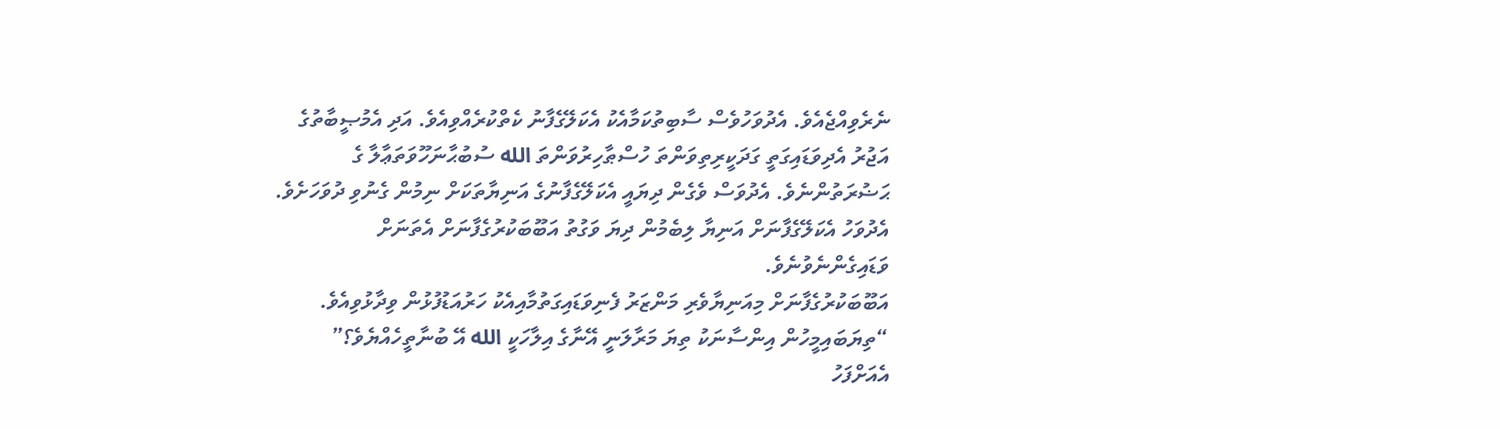ނެރެވިއްޖެއެވެ. އެދުވަހުވެސް ސާބިތުކަމާއެކު އެކަލޭގެފާނު ކެތްކުރެއްވިއެވެ. އަދި އެމުޞީބާތުގެ އަޖުރު އެދިވަޑައިގަތީ ގަދަކީރިތިވަންތަ ހުސްޠާހިރުވަންތަ الله ސުބުޙާނަހޫވަތަޢާލާ ގެ ޙަޟުރަތުންނެވެ. އެދުވަސް ވެގެން ދިޔައީ އެކަލޭގެފާނުގެ އަނިޔާތަކަށް ނިމުން ގެނުވި ދުވަހަށެވެ. އެދުވަހު އެކަލޭގެފާނަށް އަނިޔާ ލިބެމުން ދިޔަ ވަގުތު އަބޫބަކުރުގެފާނަށް އެތަނަށް ވަޑައިގެންނެވުނެވެ.
އަބޫބަކުރުގެފާނަށް މިއަނިޔާވެރި މަންޒަރު ފެނިވަޑައިގަތުމާއިއެކު ހަރުއަޑުފުޅުން ވިދާޅުވިއެވެ. “ތިޔަބައިމީހުން އިންސާނަކު ތިޔަ މަރާލަނީ އޭނާގެ އިލާހަކީ الله އޭ ބުނާތީހެއްޔެވެ؟” އެއަށްފަހު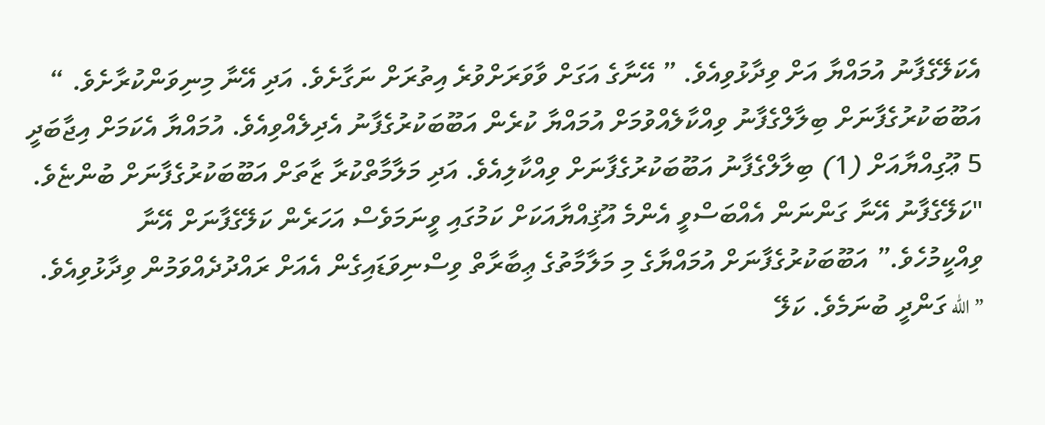އެކަލޭގެފާނު އުމައްޔާ އަށް ވިދާޅުވިއެވެ. ” އޭނާގެ އަގަށް ވާވަރަށްވުރެ އިތުރަށް ނަގާށެވެ. އަދި އޭނާ މިނިވަންކުރާށެވެ. “ އަބޫބަކުރުގެފާނަށް ބިލާލްގެފާނު ވިއްކާލެއްވުމަށް އުމައްޔާ ކުރެން އަބޫބަކުރުގެފާނު އެދިލެއްވިއެވެ. އުމައްޔާ އެކަމަށް އިޖާބަދީ 5 ޢޫގިއްޔާއަށް (1) ބިލާލްގެފާނު އަބޫބަކުރުގެފާނަށް ވިއްކާލިއެވެ. އަދި މަލާމާތްކުރާ ޒާތަށް އަބޫބަކުރުގެފާނަށް ބުންޏެވެ. "ކަލޭގެފާނު އޭނާ ގަންނަން އެއްބަސްވީ އެންމެ އޫޤިއްޔާއަކަށް ކަމުގައި ވީނަމަވެސް އަހަރެން ކަލޭގެފާނަށް އޭނާ ވިއްކީމުހެވެ.” އަބޫބަކުރުގެފާނަށް އުމައްޔާގެ މި މަލާމާތުގެ ޢިބާރާތް ވިސްނިވަޑައިގެން އެއަށް ރައްދުދެއްވަމުން ވިދާޅުވިއެވެ. ” الله ގަންދީ ބުނަމެވެ. ކަލޭ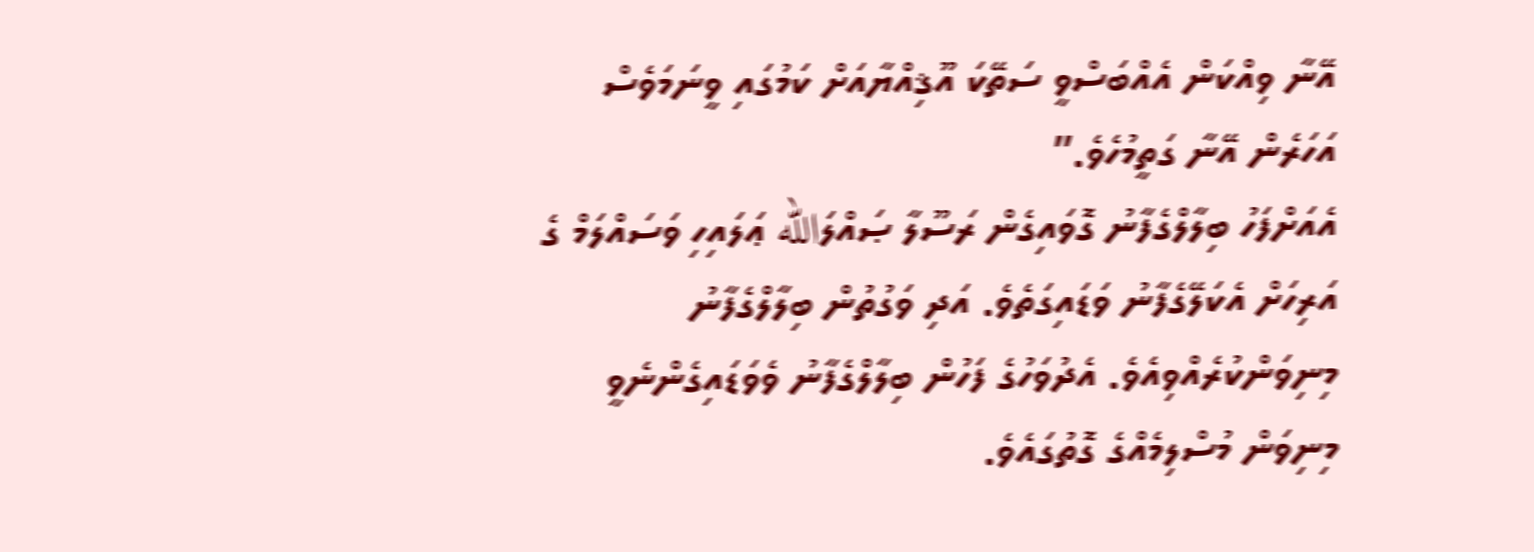އޭނާ ވިއްކަން އެއްބަސްވީ ސަތޭކަ އޫޤިއްޔާއަށް ކަމުގައި ވީނަމަވެސް އަހަރެން އޭނާ ގަތީމުހެވެ.”
އެއަށްފަހު ބިލާލްގެފާނު ގޮވައިގެން ރަސޫލާ ޞައްލަالله ޢަލައިހި ވަސައްލަމް ގެ އަރިހަށް އެކަލޭގެފާނު ވަޑައިގަތެވެ. އަދި ވަގުތުން ބިލާލްގެފާނު މިނިވަންކުރެއްވިއެވެ. އެދުވަހުގެ ފަހުން ބިލާލްގެފާނު ވެވަޑައިގެންނެވީ މިނިވަން މުސްލިމެއްގެ ގޮތުގައެވެ.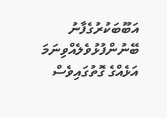އަބޫބަކުރުގެފާނު ބޭނުންފުޅުވެލެއްވިނަމަ އަޅެއްގެ ގޮތުގައިވެސް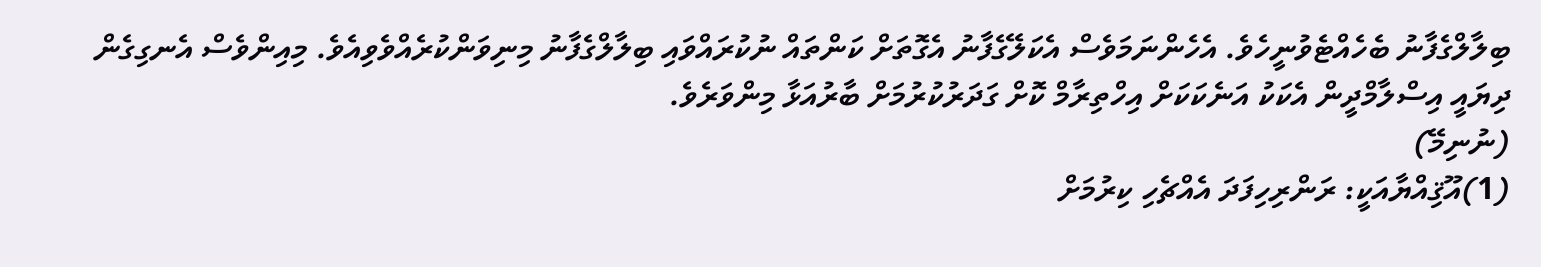ބިލާލްގެފާނު ބެހެއްޓެވުނީހެވެ. އެހެންނަމަވެސް އެކަލޭގެފާނު އެގޮތަށް ކަންތައް ނުކުރައްވައި ބިލާލްގެފާނު މިނިވަންކުރެއްވެވިއެވެ. މިއިންވެސް އެނގިގެން ދިޔައީ އިސްލާމްދީން އެކަކު އަނެކަކަށް އިހްތިރާމް ކޮށް ގަދަރުކުރުމަށް ބާރުއަޅާ މިންވަރެވެ.
(ނުނިމޭ)
(1)އޫޤިއްޔާއަކީ: ރަންރިހިފަދަ އެއްޗެހި ކިރުމަށް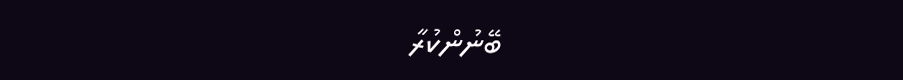ބޭނުންކުރާ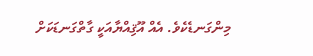މިންގަނޑެކެވެ. އެއް އޫޤިއްޔާއަކީ ގާތްގަނޑަކަށް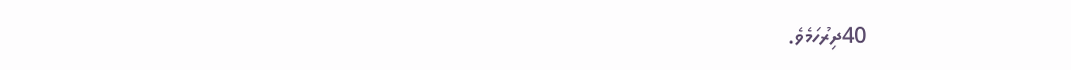40ދިރުހަމެވެ.